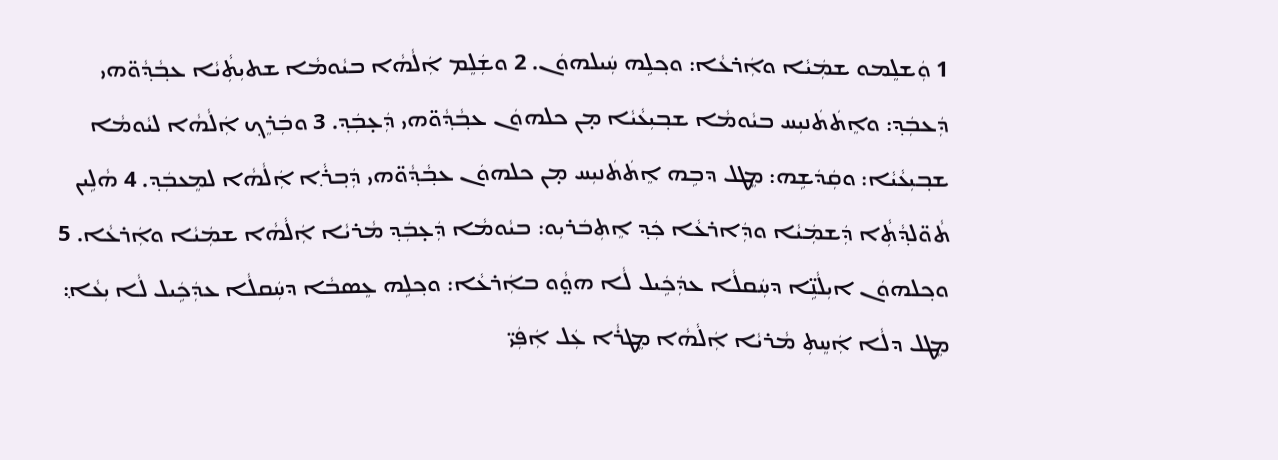1 ܘܲܫܠܸܡܘ ܫܡܲܝܵܐ ܘܐܲܪܥܵܐ: ܘܟ݂ܠܹܗ ܚܲܝܠܗܘܿܢ. 2 ܘܫܲܠܸܡ ܐܲܠܵܗܵܐ ܒܝܵܘܡܵܐ ܫܬܝܼܬܼܵܝܵܐ ܥܒ݂ܵܕ݂ܵܘ̈ܗܝ ܕܲܥܒܲܕ݂: ܘܐܸܬܿܬܿܢܝܼܚ ܒܝܵܘܡܵܐ ܫܒ݂ܝܼܥܵܝܵܐ ܡ̣ܢ ܟܠܗܘܿܢ ܥܒ݂ܵܕ݂ܵܘ̈ܗܝ ܕܲܥ̣ܒܲܕ݂. 3 ܘܒܲܪܸܟ݂ ܐܲܠܵܗܵܐ ܠܝܵܘܡܵܐ ܫܒ݂ܝܼܥܵܝܵܐ: ܘܩܲܕܿܫܹܗ: ܡܸܛܠ ܕܒܹܗ ܐܸܬܿܬܿܢܝܼܚ ܡ̣ܢ ܟܠܗܘܿܢ ܥܒ݂ܵܕ݂ܵܘ̈ܗܝ ܕܲܒ݂ܪ݂ܵܐ ܐܲܠܵܗܵܐ ܠܡܸܥܒܲܕ݂. 4 ܗܵܠܹܝܢ ܬܵܘ̈ܠܕ݂ܵܬܼܵܐ ܕܲܫܡܲܝܵܐ ܘܕܲܐܪܥܵܐ ܟܲܕ݂ ܐܸܬܼܒܿܪܝܼܘ: ܒܝܵܘܡܵܐ ܕܲܥ̣ܒܲܕ݂ ܡܵܪܝܵܐ ܐܲܠܵܗܵܐ ܫܡܲܝܵܐ ܘܐܲܪܥܵܐ. 5 ܘܟ݂ܠܗܘܿܢ ܐܝܼܠܵܢܹ̈ܐ ܕܚܲܩܠܵܐ ܥܕܲܟܹܿܝܠ ܠܵܐ ܗܘ̤ܵܘ ܒܐܲܪܥܵܐ: ܘܟ݂ܠܹܗ ܥܸܣܒܵܐ ܕܚܲܩܠܵܐ ܥܕܲܟܹܿܝܠ ܠܵܐ ܝܼܥܵܐ݂: ܡܸܛܠ ܕܠܵܐ ܐܲܚܸܬܼ ܡܵܪܝܵܐ ܐܲܠܵܗܵܐ ܡܸܛܪܵܐ ܥܲܠ ܐܲܦܲܝ̈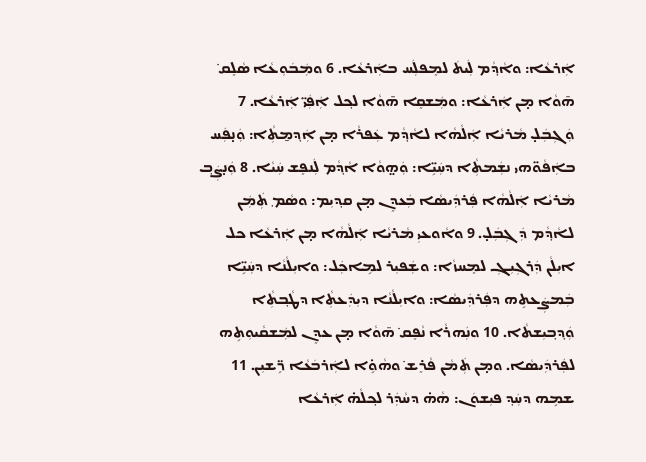ܐܲܪܥܵܐ: ܘܐܵܕ݂ܵܡ ܠܲܝܬܿ ܠܡܸܦܠܲܚ ܒܐܲܪܥܵܐ. 6 ܘܡܲܒܿܘܼܥܵܐ ܣܵܠܸܩ݁ ܗ̄ܘܵܐ ܡ̣ܢ ܐܲܪܥܵܐ: ܘܡܲܫܩܸܐ ܗ̄ܘܵܐ ܠܟ݂ܠ ܐܲܦܲܝ̈ ܐܲܪܥܵܐ. 7 ܘܲܓܼܒܲܠ̣ ܡܵܪܝܵܐ ܐܲܠܵܗܵܐ ܠܐܵܕ݂ܵܡ ܥܲܦܪܵܐ ܡ̣ܢ ܐܲܕ݂ܡ̱ܬܼܵܐ: ܘܲܢ̣ܦܲܚ ܒܐܲܦܵܘ̈ܗܝ ܢܫܲܡܬܼܵܐ ܕܚܲܝܹ̈ܐ: ܘܲܗ̤ܘܵܐ ܐܵܕ݂ܵܡ ܠܲܢܦܸܫ ܚܲܝܵܐ. 8 ܘܲܢ̣ܨܲܒ݂ ܡܵܪܝܵܐ ܐܲܠܵܗܵܐ ܦܲܪܕܲܝܣܵܐ ܒܲܥܕܸܢ ܡ̣ܢ ܩܕ݂ܝܼܡ: ܘܣܵܡ݂ ܬܲܡܲܢ ܠܐܵܕ݂ܵܡ ܕܲܓܼܒܲܠ̣. 9 ܘܐܵܘܥܝܼ ܡܵܪܝܵܐ ܐܲܠܵܗܵܐ ܡ̣ܢ ܐܲܪܥܵܐ ܟܠ ܐܝܼܠܵܢ ܕܲܪܓܼܝܼܓܼ ܠܡܸܚܙܵܐ: ܘܫܲܦܝܼܪ ܠܡܹܐܟܲܠ: ܘܐܝܼܠܵܢܵܐ ܕܚܲܝܹ̈ܐ ܒܲܡܨܲܥܬܹܗ ܕܦܲܪܕܲܝܣܵܐ: ܘܐܝܼܠܵܢܵܐ ܕܝܼܕܲܥܬܼܵܐ ܕܛܵܒ݂ܬܼܵܐ ܘܲܕ݂ܒ݂ܝܼܫܬܵܐ. 10 ܘܢܲܗܪܵܐ ܢܵܦܸܩ݁ ܗ̄ܘܵܐ ܡ̣ܢ ܥܕܸܢ ܠܡܲܫܩܵܝܘܼܬܹܗ ܠܦܲܪܕܲܝܣܵܐ. ܘܡ̣ܢ ܬܲܡܵܢ ܦܵܪܸܫ݁ ܘܗܵܘܹ̇ܐ ܠܐܲܪܒܿܥܵܐ ܪܹ̈ܫܝܼܢ. 11 ܫܡܹܗ ܕܚܲܕ݂ ܦܝܼܫܘܿܢ: ܗܵܗ̇ ܕܚܵܕܲܪ ܠܟ݂ܠܵܗ̇ ܐܲܪܥܵܐ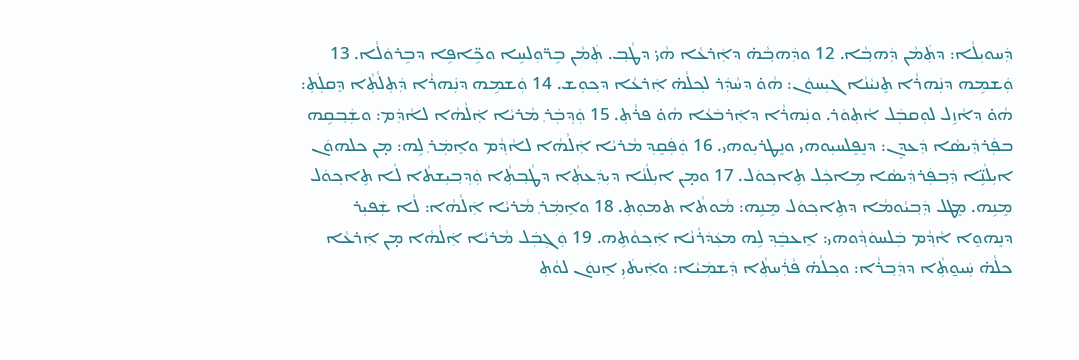ܕܲܚܘܝܼܠܵܐ: ܕܬܲܡܵܢ ܕܲܗܒ݂ܵܐ. 12 ܘܕܲܗܒ݂ܵܗ̇ ܕܐܲܪܥܵܐ ܗܵܝ̇ ܕܛܵܒ݂. ܬܲܡܵܢ ܒܹܪ̈ܘܼܠܚܹܐ ܘܟܹ̈ܐܦܹܐ ܕܒܹܪܘܿܠܵܐ. 13 ܘܲܫܡܹܗ ܕܢܲܗܪܵܐ ܬܸܢܝܵܢܵܐ ܓܝܼܚܘܿܢ: ܗܵܘ̇ ܕܚܵܕܲܪ ܠܟ݂ܠܵܗ̇ ܐܲܪܥܵܐ ܕܟ݂ܘܼܫ. 14 ܘܲܫܡܹܗ ܕܢܲܗܪܵܐ ܕܲܬܼܠܵܬܼܵܐ ܕܸܩܠܲܬܼ: ܗܵܘ̇ ܕܐܵܙܹܠ ܠܘܼܩܒܲܠ ܐܵܬܼܘܿܪ. ܘܢܲܗܪܵܐ ܕܐܲܪܒܿܥܵܐ ܗܵܘ̇ ܦܪܵܬܼ. 15 ܘܲܕ݂ܒܲܪ݂ ܡܵܪܝܵܐ ܐܲܠܵܗܵܐ ܠܐܵܕܲܡ: ܘܫܲܒ݂ܩܹܗ ܒܦܲܪܕܲܝܣܵܐ ܕܲܥܕܸܢ: ܕܢܸܦܸܠܚܝܼܘܗܝ ܘܢܸܛܪܝܼܘܗܝ. 16 ܘܲܦܲܩܸܕ݂ ܡܵܪܝܵܐ ܐܲܠܵܗܵܐ ܠܐܵܕ݂ܵܡ ܘܐܸܡܲܪ݂ ܠܹܗ: ܡ̣ܢ ܟܠܗܘܿܢ ܐܝܼܠܵܢܹ̈ܐ ܕܲܒ݂ܦܲܪܕܲܝܣܵܐ ܡܹܐܟܲܠ ܬܹܐܟ݂ܘܿܠ. 17 ܘܡ̣ܢ ܐܝܼܠܵܢܵܐ ܕܝܼܕܲܥܬܼܵܐ ܕܛܵܒ݂ܬܼܵܐ ܘܲܕ݂ܒ݂ܝܼܫܬܵܐ ܠܵܐ ܬܹܐܟ݂ܘܿܠ ܡܸܢܹܗ. ܡܸܛܠ ܕܲܒ݂ܝܵܘܡܵܐ ܕܬܹܐܟ݂ܘܿܠ ܡܸܢܹܗ: ܡܵܘܬܵܐ ܬܡܘܼܬܼ. 18 ܘܐܸܡܲܪ݂ ܡܵܪܝܵܐ ܐܲܠܵܗܵܐ: ܠܵܐ ܫܲܦܝܼܪ ܕܢܸܗܘܸܐ ܐܵܕ݂ܵܡ ܒܲܠܚܘܿܕ݂ܵܘܗܝ: ܐܸܥܒܸܿܕ݂ ܠܹܗ ܡܥܲܕܿܪܵܢܵܐ ܐܲܟ݂ܘܵܬܹܗ. 19 ܘܲܓܼܒܲܠ ܡܵܪܝܵܐ ܐܲܠܵܗܵܐ ܡ̣ܢ ܐܲܪܥܵܐ ܟܠܵܗ̇ ܚܲܝܘ̱ܬܼܵܐ ܕܕܲܒ݂ܪܵܐ: ܘܟ݂ܠܵܗ̇ ܦܵܪܲܚܬܼܵܐ ܕܲܫܡܲܝܵܐ: ܘܐܲܝܬܿܝܼ ܐܸܢܘܿܢ ܠܘܵܬܼ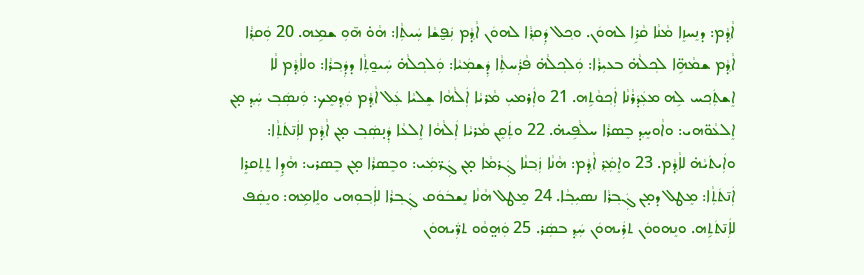ܐܵܕ݂ܵܡ: ܕܢܸܚܙܸܐ ܡܵܢܵܐ ܩܵܪܹܐ ܠܗܘܿܢ. ܘܟ݂ܠ ܕܲܩܪ݂ܵܐ ܠܗܘܿܢ ܐܵܕ݂ܵܡ ܢܲܦ̮ܫܵܐ ܚܲܝܬܼܵܐ: ܗܵܘ̇ ܗ̄ܘܼ ܫܡܹܗ. 20 ܘܲܩܪ݂ܵܐ ܐܵܕ݂ܵܡ ܫܡܵܗܹ̈ܐ ܠܟ݂ܠܵܗ̇ ܒܥܝܼܪܵܐ: ܘܲܠܟ݂ܠܵܗ̇ ܦܵܪܲܚܬܼܵܐ ܕܲܫܡܲܝܵܐ: ܘܲܠܟ݂ܠܵܗ̇ ܚܲܝܘ̱ܬܼܵܐ ܕܕܲܒ݂ܪܵܐ: ܘܠܐܵܕ݂ܵܡ ܠܵܐ ܐܸܫܬܲܟ݂ܚ ܠܹܗ ܡܥܲܕܿܪܵܢܵܐ ܐܲܟ݂ܘܵܬܹܗ. 21 ܘܐܲܪܡܝܼ ܡܵܪܝܵܐ ܐܲܠܵܗܵܐ ܫܸܠܝܵܐ ܥܲܠ ܐܵܕ݂ܵܡ ܘܲܕ݂ܡܸܟ: ܘܲܢܣܲܒ݂ ܚܲܕ݂ ܡ̣ܢ ܐܸܠܥܵܘ̈ܗܝ: ܘܐܵܘܚܸܕ݂ ܒܸܣܪܵܐ ܚܠܵܦܹܝܗ̇. 22 ܘܬܲܩܸܢ ܡܵܪܝܵܐ ܐܲܠܵܗܵܐ ܐܸܠܥܵܐ ܕܲܢ̣ܣܲܒ݂ ܡ̣ܢ ܐܵܕ݂ܵܡ ܠܐܲܢ̄ܬܿܬܼܵܐ: ܘܐܲܝܬܿܝܵܗ̇ ܠܐܵܕ݂ܵܡ. 23 ܘܐܸܡܲܪ݂ ܐܵܕ݂ܵܡ: ܗܵܢܵܐ ܙܲܒ݂ܢܵܐ ܓܲܪܡܵܐ ܡ̣ܢ ܓܲܪ̈ܡܲܝ: ܘܒܸܣܪܵܐ ܡ̣ܢ ܒܸܣܪܝ: ܗܵܕܹܐ ܬܸܬܼܩܪܸܐ ܐܲܢ̄ܬܿܬܼܵܐ: ܡܸܛܠ ܕܡ̣ܢ ܓܲܒ݂ܪܵܐ ܢܣܝܼܒ݂ܵܐ. 24 ܡܸܛܠ ܗܵܢܵܐ ܢܸܫܒܿܘܿܩ ܓܲܒ݂ܪܵܐ ܠܐܲܒ݂ܘܼܗܝ ܘܠܸܐܡܹܗ: ܘܢܸܩܲܦ ܠܐܲܢ̄ܬܿܬܹܗ. ܘܢܸܗܘܘܿܢ ܬܪܲܝܗܘܿܢ ܚܲܕ݂ ܒܣܲܪ. 25 ܘܲܗ̤ܘܵܘ ܬܪܲ̈ܝܗܘܿܢ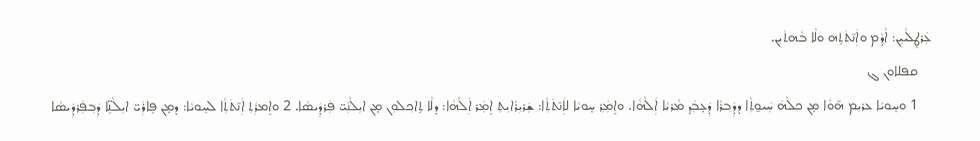ܥܲܪܛܸܠܵܝܝܼܢ: ܐܵܕ݂ܵܡ ܘܐܲܢ̄ܬܿܬܹܗ ܘܠܵܐ ܒܵܗܬܿܝܼܢ.
    ܩܦܠܐܘܢ ܓ
    1 ܘܚܸܘܝܵܐ ܥܪܝܼܡ ܗ̄ܘܵܐ ܡ̣ܢ ܟܠܵܗܿ ܚܲܝܘ̱ܬܼܵܐ ܕܕܲܒ݂ܪܵܐ ܕܲܥ̣ܒܲܕ݂ ܡܵܪܝܵܐ ܐܲܠܵܗܵܐ. ܘܐܸܡܲܪ݂ ܚܸܘܝܵܐ ܠܐܲܢ̄ܬܿܬܼܵܐ: ܫܲܪܝܼܪܵܐܝܼܬܼ ܐܸܡܲܪ ܐܲܠܵܗܵܐ: ܕܠܵܐ ܬܹܐܟ݂ܠܘܼܢ ܡ̣ܢ ܐܝܼܠܵܢܲܝ̈ ܦܲܪܕܲܝܣܵܐ. 2 ܘܐܸܡܪܲܬܼ ܐܲܢ̄ܬܿܬܼܵܐ ܠܚܸܘܝܵܐ: ܕܡ̣ܢ ܦܹܐܪܲܝ̈ ܐܝܼܠܵܢܹ̈ܐ ܕܲܒ݂ܦܲܪܕܲܝܣܵܐ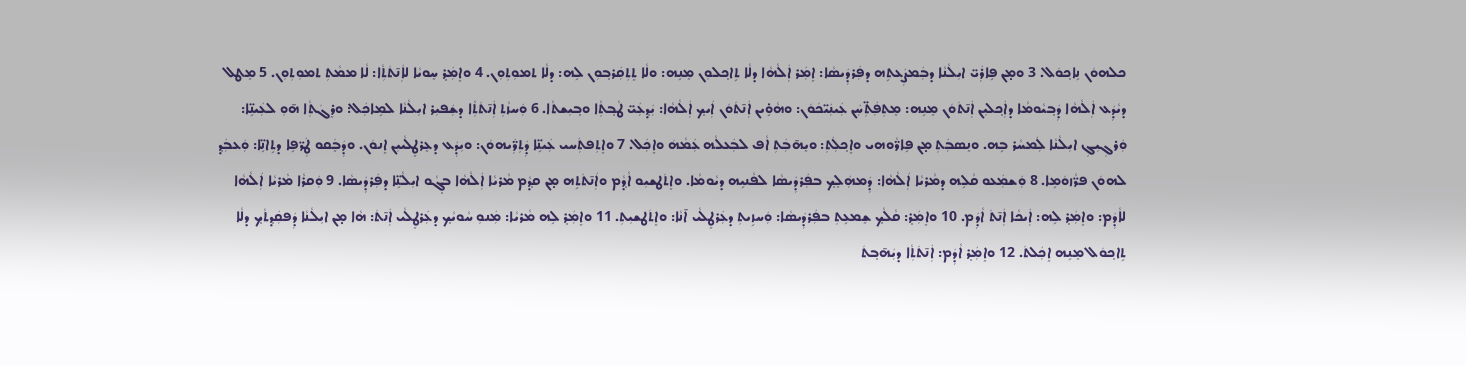ܟܠܗܘܿܢ ܢܹܐܟ݂ܘܿܠ. 3 ܘܡ̣ܢ ܦܹܐܪܲܝ̈ ܐܝܼܠܵܢܵܐ ܕܒܲܡܨܲܥܬܹܗ ܕܦܲܪܕܲܝܣܵܐ: ܐܸܡܲܪ ܐܲܠܵܗܵܐ ܕܠܵܐ ܬܹܐܟ݂ܠܘܼܢ ܡܸܢܹܗ: ܘܠܵܐ ܬܸܬܼܩܲܪܒ݂ܘܼܢ ܠܹܗ: ܕܠܵܐ ܬܡܘܼܬܼܘܼܢ. 4 ܘܐܸܡܲܪ݂ ܚܸܘܝܵܐ ܠܐܲܢ̄ܬܿܬܼܵܐ: ܠܵܐ ܡܡܵܬܼ ܬܡܘܼܬܼܘܼܢ. 5 ܡܸܛܠ ܕܝܵܕܲܥ ܐܲܠܵܗܵܐ ܕܲܒ݂ܝܵܘܡܵܐ ܕܐܲܟ݂ܠܝܼܢ ܐܲܢ̄ܬܿܘܿܢ ܡܸܢܹܗ: ܡܸܬܼܦܲܬܼ̈ܚܲܢ ܥܲܝܢܲܝ̈ܟܿܘܿܢ: ܘܗܵܘܹ̇ܝܢ ܐܲܢ̄ܬܿܘܿܢ ܐܲܝܟ݂ ܐܲܠܵܗܵܐ: ܝܲܕ݂ܥܲܝ̈ ܛܵܒ݂ܬܼܵܐ ܘܒ݂ܝܼܫܬܵܐ. 6 ܘܲܚܙܵܬܼ ܐܲܢ̄ܬܿܬܼܵܐ ܕܫܲܦܝܼܪ ܐܝܼܠܵܢܵܐ ܠܡܹܐܟܲܠ: ܘܪܸܓܿܬܼܵܐ ܗ̄ܘܼ ܠܥܲܝܢܹ̈ܐ: ܘܲܪܓܼܝܼܓܼ ܐܝܼܠܵܢܵܐ ܠܲܡܚܵܪ ܒܹܗ. ܘܢܸܣܒܲܬܼ ܡ̣ܢ ܦܹܐܪ̈ܵܘܗܝ ܘܐܸܟ݂ܠܲܬܼ: ܘܝܸܗ̄ܒܲܬܼ ܐܵܦ ܠܒܲܥܠܵܗ ܥܲܡܵܗܿ ܘܐܸܟܲܠ. 7 ܘܐܸܬܼܦܬܲܚܝ ܥܲܝܢܹ̈ܐ ܕܲܬܼܪ̈ܲܝܗܘܿܢ: ܘܝܼܕܲܥ ܕܥܸܪܛܸܠܵܝܝܼܢ ܐܸܢܘܿܢ. ܘܕܲܒܸܿܩܘ ܛܲܪ̈ܦܹܐ ܕܬܹܐܢܹ̈ܐ: ܘܲܥܒܲܕ݂ ܠܗܘܿܢ ܦܪ̈ܵܙܘܿܡܹܐ. 8 ܘܲܫܡܲܥܘ ܩܵܠܹܗ ܕܡܵܪܝܵܐ ܐܲܠܵܗܵܐ: ܕܲܡܗܲܠܸܟ݂ ܒܦܲܪܕܲܝܣܵܐ ܠܦܵܢܝܹܗ ܕܝܵܘܡܵܐ. ܘܐܸܬܿܛܫܝܼܘ ܐܵܕ݂ܵܡ ܘܐܲܢ̄ܬܿܬܹܗ ܡ̣ܢ ܩܕ݂ܵܡ ܡܵܪܝܵܐ ܐܲܠܵܗܵܐ ܒܓ݂ܵܘ ܐܝܼܠܵܢܹ̈ܐ ܕܦܲܪܕܲܝܣܵܐ. 9 ܘܲܩܪܵܐ ܡܵܪܝܵܐ ܐܲܠܵܗܵܐ ܠܐܵܕܲܡ: ܘܐܸܡܲܪ݂ ܠܹܗ: ܐܲܝܟܵܐ ܐܲܢ̄ܬܿ ܐܵܕܲܡ. 10 ܘܐܸܡܲܪ݂: ܩܵܠܵܟ݂ ܫܸܡܥܹܬܼ ܒܦܲܪܕܲܝܣܵܐ: ܘܲܚܙܹܝܬܼ ܕܥܲܪܛܸܠܵܝ ܐ̄ܢܵܐ: ܘܐܸܬܿܛܫܝܼܬܼ. 11 ܘܐܸܡܲܪ݂ ܠܹܗ ܡܵܪܝܵܐ: ܡܲܢܘܼ ܚܵܘܝܵܟ݂ ܕܥܲܪܛܸܠܵܝ ܐܲܢ̄ܬܿ: ܗܵܐ ܡ̣ܢ ܐܝܼܠܵܢܵܐ ܕܲܦܩܲܕ݂ܬܵܟ݂ ܕܠܵܐ ܬܹܐܟ݂ܘܿܠ ܡܸܢܹܗ ܐܸܟܲܠܬܿ. 12 ܘܐܸܡܲܪ݂ ܐܵܕܲܡ: ܐܲܢ̄ܬܿܬܼܵܐ ܕܝܲܗ̄ܒ݂ܬܿ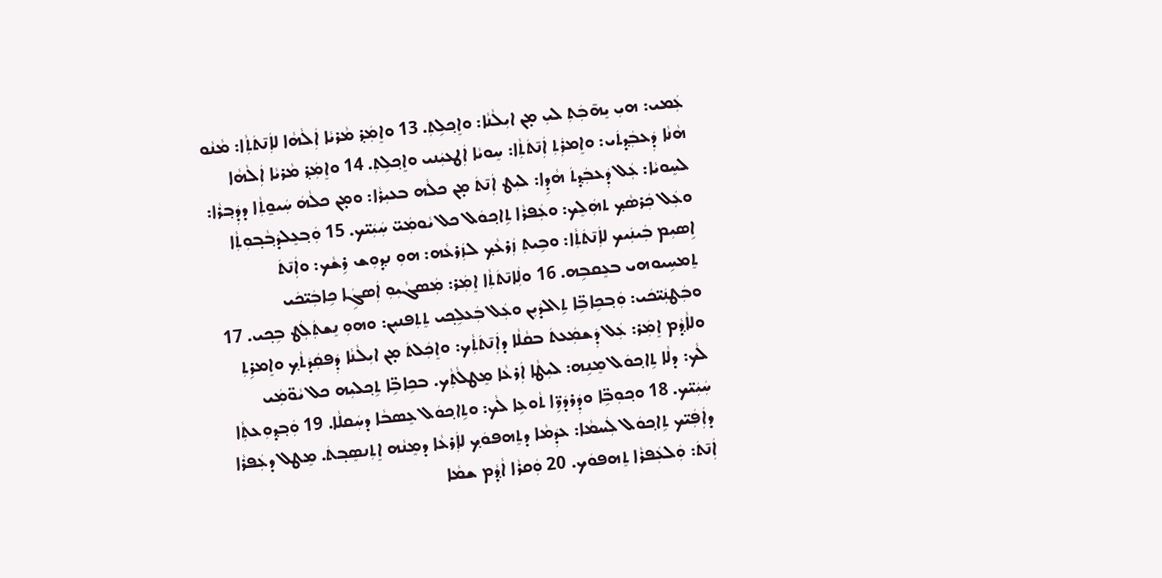ܥܲܡܝ: ܗܝܼ ܝܸܗ̄ܒܲܬܼ ܠܝܼ ܡ̣ܢ ܐܝܼܠܵܢܵܐ: ܘܐܸܟ݂ܠܹܬܼ. 13 ܘܐܸܡܲܪ݂ ܡܵܪܝܵܐ ܐܲܠܵܗܵܐ ܠܐܲܢ̄ܬܿܬܼܵܐ: ܡܵܢܵܘ ܗܵܢܵܐ ܕܲܥܒܲܕ݂ܬܿܝ: ܘܐܸܡܪܲܬܼ ܐܲܢ̄ܬܿܬܼܵܐ: ܚܸܘܝܵܐ ܐܲܛܥܝܲܢܝ ܘܐܸܟ݂ܠܹܬܼ. 14 ܘܐܸܡܲܪ݂ ܡܵܪܝܵܐ ܐܲܠܵܗܵܐ ܠܚܸܘܝܵܐ: ܥܲܠ ܕܲܥܒܲܕ݂ܬܿ ܗܵܕܹܐ: ܠܝܼܛ ܐܲܢ̄ܬܿ ܡ̣ܢ ܟܠܵܗ ܒܥܝܼܪܵܐ: ܘܡ̣ܢ ܟܠܵܗܿ ܚܲܝܘ̱ܬܼܵܐ ܕܕܲܒ݂ܪܵܐ: ܘܥܲܠ ܟܲܪܣܵܟ݂ ܬܗܲܠܸܟ: ܘܥܲܦܪܵܐ ܬܹܐܟ݂ܘܿܠ ܟܠ ܝܵܘܡܲܝ̈ ܚܲܝܲܝ̈ܟ. 15 ܘܲܒ݂ܥܸܠܕܿܒ݂ܵܒ݂ܘܼܬܼܵܐ ܐܹܣܝܼܡ ܒܲܝܢܲܝܟ ܠܐܲܢ̄ܬܿܬܼܵܐ: ܘܒܹܝܬܼ ܙܲܪܥܵܟ݂ ܠܙܲܪܥܵܗ: ܗܘܼ ܢܕ݂ܘܼܫ ܪܹܫܵܟ: ܘܐܲܢ̄ܬܿ ܬܸܡܚܹܝܘܗܝ ܒܥܸܩܒܹܗ. 16 ܘܠܲܐܢ̄ܬܿܬܼܵܐ ܐܸܡܲܪ: ܡܲܣܓܵܝܼܘܼ ܐܲܣܓܹܿܐ ܟܹܐܒܲܝ̈ܟܿܝ ܘܒܲܛܢܲܝ̈ܟܿܝ: ܘܲܒ݂ܟܹܐܒܹ̈ܐ ܬܹܐܠܕܿܝܼܢ ܘܥܲܠ ܒܲܥܠܹܟ݂ܝ ܬܸܬܼܦܢܝܼܢ: ܘܗܘܼ ܢܸܫܬܲܠܲܛ ܒܹܟ݂ܝ. 17 ܘܠܐܵܕ݂ܵܡ ܐܸܡܲܪ: ܥܲܠ ܕܲܫܡܲܥܬܿ ܒܩܵܠܵܐ ܕܐܲܢ̄ܬܿܬܼܵܟ: ܘܐܸܟܲܠܬܿ ܡ̣ܢ ܐܝܼܠܵܢܵܐ ܕܲܦܩܲܕܿܬܵܟ݂ ܘܐܸܡܪܹܬܼ ܠܵܟ: ܕܠܵܐ ܬܹܐܟ݂ܘܿܠ ܡܸܢܹܗ: ܠܝܼܛܵܐ ܐܲܪܥܵܐ ܡܸܛܠܵܬܼܵܟ. ܒܟܹܐܒܹ̈ܐ ܬܹܟ݂ܠܝܼܗ ܟܠ ܝܵܘ̈ܡܲܝ ܚܲܝܲܝ̈ܟ. 18 ܘܟ݂ܘܼܒܹ̈ܐ ܘܕܲܪܕܿܪܹ̈ܐ ܬܵܘܥܹܐ ܠܵܟ: ܘܬܹܐܟ݂ܘܿܠ ܥܸܣܒܵܐ ܕܚܲܩܠܵܐ. 19 ܘܲܒ݂ܕ݂ܘܼܥܬܼܵܐ ܕܐܲܦܲܝ̈ܟ ܬܹܐܟ݂ܘܿܠ ܠܲܚܡܵܐ: ܥܕܲܡܵܐ ܕܬܸܗܦܘܿܟ݂ ܠܐܲܪܥܵܐ ܕܡܸܢܵܗ ܐܸܬܼܢܣܸܒ݂ܬܿ. ܡܸܛܠ ܕܥܲܦܪܵܐ ܐܲܢ̄ܬܿ: ܘܲܠܥܲܦܪܵܐ ܬܸܗܦܘܿܟ. 20 ܘܲܩܪܵܐ ܐܵܕ݂ܵܡ ܫܡܵܐ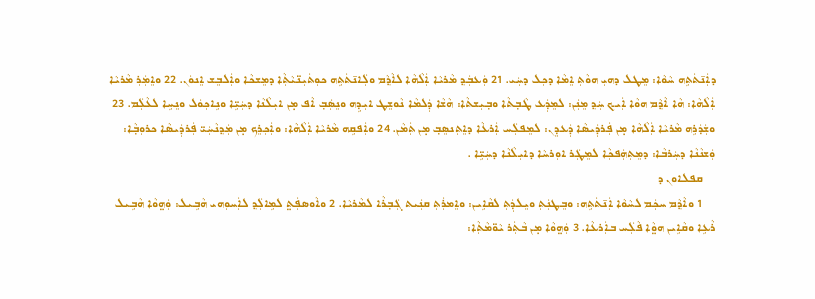ܕܐܲܢ̄ܬܿܬܹܗ ܚܵܘܵܐ: ܡܸܛܠ ܕܗܝܼ ܗܘܵܬܼ ܐܸܡܵܐ ܕܟ݂ܠ ܕܚܲܝ. 21 ܘܲܥܒܲܕ݂ ܡܵܪܝܵܐ ܐܲܠܵܗܵܐ ܠܐܵܕ݂ܵܡ ܘܠܲܐܢ̄ܬܿܬܹܗ ܟܘܼܬܿܝܼܢ̈ܝܵܬܼܵܐ ܕܡܸܫܟܵܐ ܘܐܲܠܒܸܫ ܐܸܢܘܿܢ. 22 ܘܐܸܡܲܪ݂ ܡܵܪܝܵܐ ܐܲܠܵܗܵܐ: ܗܵܐ ܐܵܕ݂ܵܡ ܗܘܵܐ ܐܲܝܟ ܚܲܕ݂ ܡܸܢܲܢ: ܠܡܸܕܲܥ ܛܵܒ݂ܬܵܐ ܘܒ݂ܝܼܫܬܵܐ: ܗܵܫܵܐ ܕܲܠܡܵܐ ܢܵܘܫܸܛ ܐܝܼܕܹܗ ܘܢܸܣܲܒ݂ ܐܵܦ ܡ̣ܢ ܐܝܼܠܵܢܵܐ ܕܚܲܝܹ̈ܐ ܘܢܹܐܟ݂ܘܿܠ ܘܢܸܚܹܐ ܠܥܵܠܲܡ. 23 ܘܫܲܕܿܪܹܗ ܡܵܪܝܵܐ ܐܲܠܵܗܵܐ ܡ̣ܢ ܦܲܪܕܲܝܣܵܐ ܕܲܥܕܸܢ: ܠܡܸܦܠܲܚ ܐܲܪܥܵܐ ܕܐܸܬܼܢܣܸܒ݂ ܡ̣ܢ ܬܲܡܵܢ. 24 ܘܐܲܦܩܹܗ ܡܵܪܝܵܐ ܐܲܠܵܗܵܐ: ܘܐܲܟ݂ܪܸܟ ܡ̣ܢ ܡܲܕ݂ܢܵܚܲܝ̈ ܦܲܪܕܲܝܣܵܐ ܟܪܘܼܒ݂ܵܐ: ܘܲܫܢܵܢܵܐ ܕܚܲܪܒܵܐ: ܕܡܸܬܼܗܲܦܟ݂ܵܐ ܠܡܸܛܲܪ ܐܘܼܪܚܵܐ ܕܐܝܼܠܵܢܵܐ ܕܚܲܝܹ̈ܐ .
    ܩܦܠܐܘܢ ܕ
    1 ܘܐܵܕ݂ܵܡ ܚܟܲܡ ܠܚܵܘܵܐ ܐܲܢ̄ܬܿܬܹܗ: ܘܒܸܛܢܲܬܼ ܘܝܸܠܕܲܬܼ ܠܩܵܐܹܝܢ: ܘܐܸܡܪܲܬܼ ܩܢܲܝܬ ܓܲܒ݂ܪܵܐ ܠܡܵܪܝܵܐ. 2 ܘܐܵܘܣܦܲܬ̤ ܠܡܹܐܠܲܕ݂ ܠܐܲܚܘܼܗܝ ܗܵܒܹܝܠ: ܘܲܗ̤ܘܵܐ ܗܵܒܹܝܠ ܪܵܥܹܐ ܘܩܵܐܹܝܢ ܗܘ̤ܵܐ ܦܵܠܲܚ ܒܐܲܪܥܵܐ. 3 ܘܲܗ̤ܘܵܐ ܡ̣ܢ ܒܵܬܲܪ ܝܵܘ̈ܡܵܬܼܵܐ: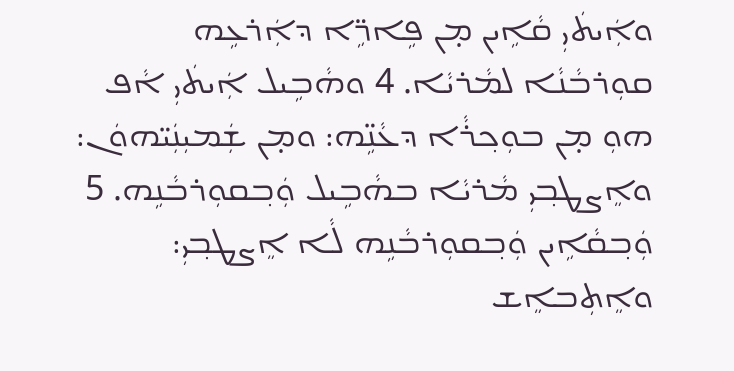ܘܐܲܝܬܿܝܼ ܩܵܐܹܝܢ ܡ̣ܢ ܦܹܐܪܹ̈ܐ ܕܐܲܪܥܹܗ ܩܘܼܪܒܵܢܵܐ ܠܡܵܪܝܵܐ. 4 ܘܗܵܒܹܝܠ ܐܲܝܬܿܝܼ ܐܵܦ ܗܘܼ ܡ̣ܢ ܒܘܼܟ݂ܪܵܐ ܕܥܵܢܹ̈ܗ: ܘܡ̣ܢ ܫܲܡܝܼܢܲܝ̈ܗܘܿܢ: ܘܐܸܨܛܒ݂ܝܼ ܡܵܪܝܵܐ ܒܗܵܒܹܝܠ ܘܲܒ݂ܩܘܼܪܒܵܢܹܗ. 5 ܘܲܒ݂ܩܵܐܹܝܢ ܘܲܒ݂ܩܘܼܪܒܵܢܹܗ ܠܵܐ ܐܸܨܛܒ݂ܝܼ: ܘܐܸܬܼܒܐܸܫ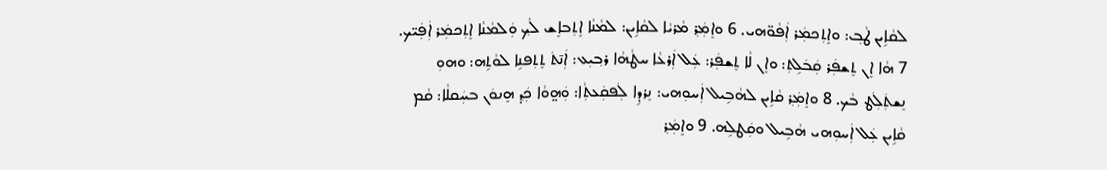ܠܩܵܐܹܝܢ ܛܵܒ݂: ܘܐܸܬܼܟܡܲܪ ܐܲܦܵܘ̈ܗܝ. 6 ܘܐܸܡܲܪ݂ ܡܵܪܝܵܐ ܠܩܵܐܹܝܢ: ܠܡܵܢܵܐ ܐܸܬܼܒܐܸܫ ܠܵܟ݂ ܘܲܠܡܵܢܵܐ ܐܸܬܼܟܡܲܪ ܐܲܦܲܝ̈ܟ. 7 ܗܵܐ ܐܸܢ ܬܸܫܦܲܪ ܩܲܒܿܠܹܬܼ: ܘܐܸܢ ܠܵܐ ܬܸܫܦܲܪ: ܥܲܠ ܐܲܪܥܵܐ ܚܛܵܗܵܐ ܪܒ݂ܝܼܥ: ܐܲܢ̄ܬܿ ܬܸܬܼܦܢܹܐ ܠܘܵܬܹܗ: ܘܗܘܼ ܢܸܫܬܲܠܲܛ ܒܵܟ. 8 ܘܐܸܡܲܪ݂ ܩܵܐܹܝܢ ܠܗܵܒܹܝܠ ܐܲܚܘܼܗܝ: ܢܸܪܕܹܐ ܠܲܦܩܲܥܬܼܵܐ: ܘܲܗ̤ܘܵܐ ܟܲܕ݂ ܗܸܢܘܿܢ ܒܚܲܩܠܵܐ: ܩܵܡ ܩܵܐܹܝܢ ܥܲܠ ܐܲܚܘܼܗܝ ܗܵܒܹܝܠ ܘܩܲܛܠܹܗ. 9 ܘܐܸܡܲܪ݂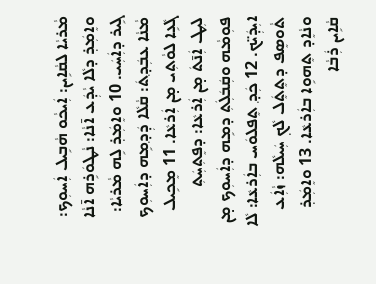ܡܵܪܝܵܐ ܠܩܵܐܹܝܢ: ܐܲܝܟܵܘ ܗܵܒܹܝܠ ܐܲܚܘܼܟ: ܘܐܸܡܲܪ݂ ܕܠܵܐ ܝܵܕܲܥ ܐ̄ܢܵܐ: ܢܵܛܘܿܪܹܗ ܐ̄ܢܵܐ ܓܹܝܪ ܕܐܲܚܲܝ. 10 ܘܐܸܡܲܪ݂ ܠܹܗ ܡܵܪܝܵܐ: ܡܵܢܵܐ ܥܒܲܕ݂ܬܿ: ܩܵܠܵܐ ܕܲܕ݂ܡܹܗ ܕܐܲܚܘܼܟ ܓܵܥܹܐ ܠܘܵܬܼܝ ܡ̣ܢ ܐܲܪܥܵܐ. 11 ܡܸܟܹܝܠ ܠܝܼܛ ܐܲܢ̄ܬܿ ܡ̣ܢ ܐܲܪܥܵܐ: ܕܦܸܬܼܚܲܬܼ ܦܘܼܡܵܗ ܘܩܲܒܿܠܲܬܼ ܕܡܹܗ ܕܐܲܚܘܼܟ ܡ̣ܢ ܐܝܼܕܲܝ̈ܟ. 12 ܟܲܕ݂ ܬܸܦܠܘܿܚ ܒܐܲܪܥܵܐ: ܠܵܐ ܬܵܘܣܸܦ ܕܬܸܬܸܿܠ ܠܵܟ݂ ܚܲܝܠܵܗ: ܙܵܐܲܥ ܘܢܵܐܸܕ ܬܸܗܘܹܐ ܒܐܲܪܥܵܐ. 13 ܘܐܸܡܲܪ݂ ܩܵܐܹܝܢ ܪܲܒܵܐ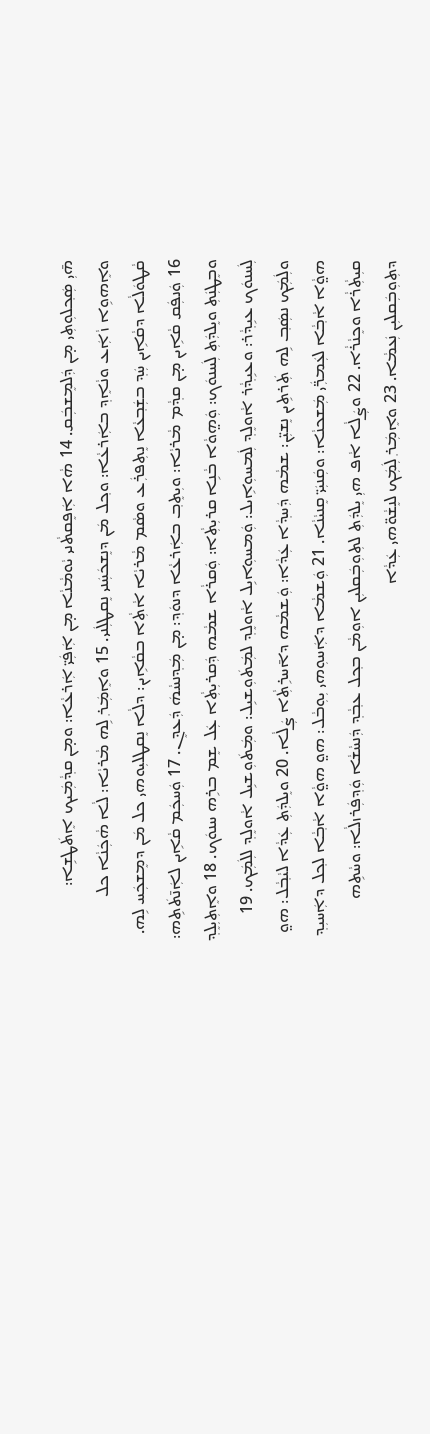ܗ̄ܝܼ ܣܲܟ݂ܠܘܼܬܼܝ ܡ̣ܢ ܕܲܠܡܸܫܒܲܩ. 14 ܗܵܐ ܐܲܦܸܩܬܵܢܝ ܝܵܘܡܵܢܵܐ ܡ̣ܢ ܐܲܦܲܝ̈ ܐܲܪܥܵܐ: ܘܡ̣ܢ ܩܕ݂ܵܡܲܝܟ ܐܸܬܿܛܫܹܐ: ܘܐܸܗܘܹܐ ܙܵܐܲܥ ܘܢܵܐܸܕ݂ ܒܐܲܪܥܵܐ: ܘܟ݂ܠ ܡܿܢ ܕܢܸܫܟܿܚܲܢܝ ܢܸܩܛܠܲܢܝ. 15 ܘܐܸܡܲܪ݂ ܠܹܗ ܡܵܪܝܵܐ: ܠܵܐ ܗܵܟܲܢܵܐ ܟܠ ܩܵܛܘܿܠܵܐ ܕܩܵܐܹܝܢ ܚܲܕ݂ ܒܫܲܒ݂ܥܵܐ ܢܸܬܼܦܪܲܥ ܘܣܵܡ ܡܵܪܝܵܐ ܐܵܬܼܵܐ ܒܩܵܐܹܝܢ: ܕܠܵܐ ܢܸܩܛܠܝܼܘܗܝ ܟܠ ܡܿܢ ܕܡܸܫܟܲܚ ܠܹܗ. 16 ܘܲܢܦܲܩ ܩܵܐܹܝܢ ܡ̣ܢ ܩܕ݂ܵܡ ܡܵܪܝܵܐ: ܘܝܼܬܸܒ݂ ܒܐܲܪܥܵܐ ܕܢܘܿܕ݂: ܡ̣ܢ ܡܲܕ݂ܢܚܵܗܿ ܕܲܥܕܸܢ. 17 ܘܲܚܟܲܡ ܩܵܐܹܝܢ ܠܐܲܢ̄ܬܿܬܹܗ: ܘܒܸܛܢܲܬܼ ܘܝܸܠܕܲܬܼ ܠܲܚܢܘܿܟ: ܘܲܗ̤ܘܵܐ ܒܵܢܹܐ ܩܪܝܼܬܼܵܐ: ܘܲܩܪܵܐ ܫܡܵܗ ܕܲܩܪܝܼܬܼܵܐ ܥܲܠ ܫܸܡ ܒܪܹܗ ܚܢܘܿܟ. 18 ܘܐܸܬܼܝܼܠܸܕ݂ ܠܲܚܢܘܿܟ ܥܝܹܕ݂ܵܪ: ܘܥܝܹܕ݂ܵܪ ܐܵܘܠܸܕ݂ ܠܲܡܚܘܼܐܹܝܠ: ܘܲܡܚܘܼܐܝܹܠ ܐܵܘܠܸܕ݂ ܠܡܲܬܿܘܼܫܝܹܠ: ܘܡܲܬܿܘܼܫܝܹܠ ܐܵܘܠܸܕ݂ ܠܠܲܡܲܟ. 19 ܘܠܲܡܲܟ ܢܣܲܒ݂ ܠܹܗ ܬܲܪܬܹܝܢ ܢܸܫܝܼ̈ܢ: ܫܡܵܗ ܕܲܚܕ݂ܵܐ ܥܲܕܵܐ: ܘܲܫܡܵܗ ܕܐ̄ܚܪܹܬܼܵܐ ܨܲܠܵܐ. 20 ܘܝܸܠܕܲܬܼ ܥܲܕܵܐ ܠܝܵܒ݂ܵܠ: ܗܘ̤ ܗܘ̤ܵܐ ܐܵܒ݂ܵܐ ܠܥܲܡܪ̈ܲܝ ܡܲܫܟܢܵܐ: ܘܩܲܢܝܲܝ̈ ܩܸܢܝܵܢܵܐ. 21 ܘܲܫܡܵܐ ܕܐܲܚܘܼܗܝ ܝܼܘܼܒܵܠ: ܗܘ̤ ܗܘ̤ܵܐ ܐܵܒ݂ܵܐ ܠܟ݂ܠ ܕܐܲܚܝܼܕ݂ ܩܝܼܬܼܵܪܵܐ ܘܟܸܢܵܪܵܐ. 22 ܘܨܲܠܵܐ ܐܵܦ ܗܝܼ ܝܸܠܕܲܬܼ ܠܬܼܘܼܒܲܩܠܝܼܢ ܐܘܼܡܵܢ ܒܟ݂ܠ ܥܒ݂ܵܕ݂ ܕܲܢܚܵܫܵܐ ܘܲܕ݂ܦܲܪܙܠܵܐ: ܘܚܵܬܹܗ ܕܬܼܘܼܒܲܩܠܝܼܢ ܢܲܥܡܵܐ. 23 ܘܐܸܡܲܪ݂ ܠܲܡܲܟ ܠܢܸܫܵܘ̈ܗܝ ܥܲܕܵܐ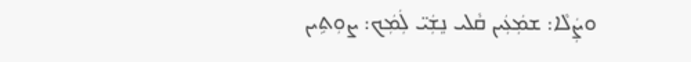ܘܨܲܠܵܐ: ܫܡܲܥܲܝܢ ܩܵܠܝ ܢܸܫܲܝ̈ ܠܲܡܲܟ: ܨܘܼܬܹܝܢ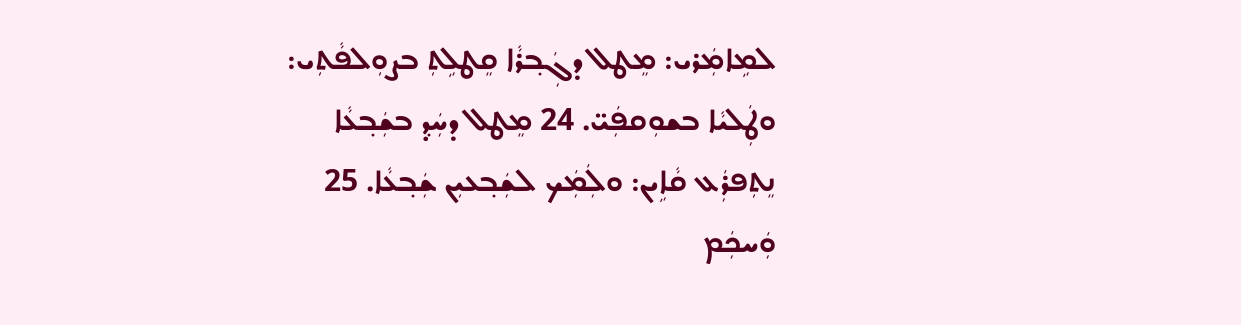ܠܡܹܐܡܲܪܝ: ܡܸܛܠ ܕܓܲܒ݂ܪܵܐ ܩܸܛܠܹܬܼ ܒܨܘܼܠܦܵܬܼܝ: ܘܛܲܠܝܵܐ ܒܫܘܼܩܦܲܝ̈. 24 ܡܸܛܠ ܕܚܲܕ݂ ܒܫܲܒ݂ܥܵܐ ܢܸܬܼܦܪܲܥ ܩܵܐܹܝܢ: ܘܠܲܡܲܟ ܠܫܲܒ݂ܥܝܼܢ ܫܲܒ݂ܥܵܐ. 25 ܘܲܚܟܲܡ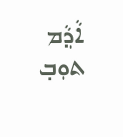ܐܵܕ݂ܵܡ ܬܘܼܒ݂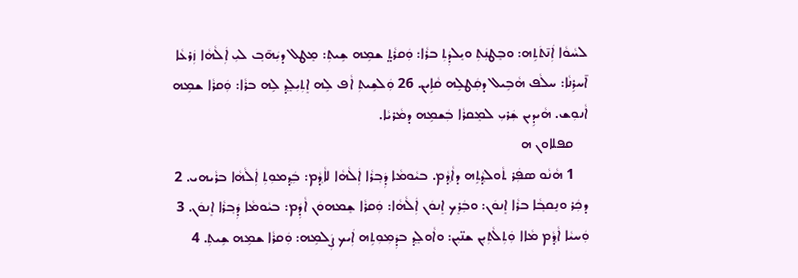ܠܚܵܘܵܐ ܐܲܢ̄ܬܿܬܹܗ: ܘܒܸܛܢܲܬܼ ܘܝܸܠܕܲܬܼ ܒܪܵܐ: ܘܲܩܪܵܬ̤ ܫܡܹܗ ܫܹܝܬܼ: ܡܸܛܠ ܕܝܲܗ̄ܒ݂ ܠܝܼ ܐܲܠܵܗܵܐ ܙܲܪܥܵܐ ܐ̄ܚܪܹܢܵܐ: ܚܠܵܦ ܗܵܒܹܝܠ ܕܩܲܛܠܹܗ ܩܵܐܹܝܢ. 26 ܘܲܠܫܹܝܬܼ ܐܵܦ ܠܹܗ ܐܸܬܼܝܼܠܸܕ݂ ܠܹܗ ܒܪܵܐ: ܘܲܩܪܵܐ ܫܡܹܗ ܐܵܢܘܼܫ. ܗܵܝܕܹܝܢ ܫܲܪܝܼ ܠܡܸܩܪܵܐ ܒܲܫܡܹܗ ܕܡܵܪܝܵܐ.
    ܩܦܠܐܘܢ ܗ
    1 ܗܵܢܵܘ ܣܦܲܪ ܬܵܘܠܕ݂ܵܬܹܗ ܕܐܵܕ݂ܵܡ. ܒܝܵܘܡܵܐ ܕܲܒ݂ܪܵܐ ܐܲܠܵܗܵܐ ܠܐܵܕ݂ܵܡ: ܒܲܕ݂ܡܘܼܬܼ ܐܲܠܵܗܵܐ ܒܪܵܝܗܝ. 2 ܕܟܲܪ ܘܢܸܩܒ݂ܵܐ ܒܪܵܐ ܐܸܢܘܿܢ: ܘܒܲܪܸܟ ܐܸܢܘܿܢ ܐܲܠܵܗܵܐ: ܘܲܩܪܵܐ ܫܸܡܗܘܿܢ ܐܵܕܲܡ: ܒܝܵܘܡܵܐ ܕܲܒ݂ܪܵܐ ܐܸܢܘܿܢ. 3 ܘܲܚܝܵܐ ܐܵܕ݂ܵܡ ܡܵܐܐ ܘܲܬܼܠܵܬܼܝܼܢ ܫܢ̈ܝܼܢ: ܘܐܵܘܠܸܕ݂ ܒܕܲܡܼܘܼܬܹܗ ܐܲܝܟ ܨܲܠܡܹܗ: ܘܲܩܪܵܐ ܫܡܹܗ ܫܹܝܬܼ. 4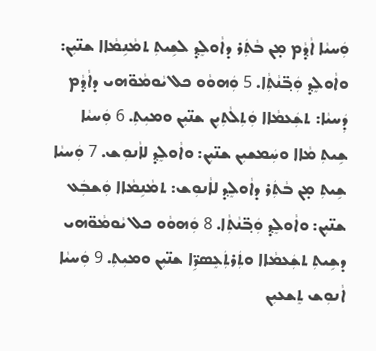ܘܲܚܝܵܐ ܐܵܕ݂ܵܡ ܡ̣ܢ ܒܵܬܲܪ ܕܐܵܘܠܸܕ݂ ܠܫܹܝܬܼ ܬܡܵܢܹܡܵܐܐ ܫܢ̈ܝܼܢ: ܘܐܵܘܠܸܕ݂ ܘܲܒ݂̈ܢܵܬܼܵܐ. 5 ܘܲܗܘܵܘ ܟܠ ܝܵܘܡܵܘ̈ܗܝ ܕܐܵܕ݂ܵܡ ܕܲܚܝܵܐ: ܬܫܲܥܡܵܐܐ ܘܲܬܼܠܵܬܼܝܼܢ ܫܢ̈ܝܼܢ ܘܡܝܼܬܼ. 6 ܘܲܚܝܵܐ ܫܹܝܬܼ ܡܵܐܐ ܘܚܲܡܫܝܼܢ ܫܢ̈ܝܼܢ: ܘܐܵܘܠܸܕ݂ ܠܐܵܢܘܼܫ. 7 ܘܲܚܝܵܐ ܫܹܝܬܼ ܡ̣ܢ ܒܵܬܲܪ ܕܐܵܘܠܸܕ݂ ܠܐܵܢܘܼܫ: ܬܡܵܢܹܡܵܐܐ ܘܲܫܒܲܥ ܫܢ̈ܝܼܢ: ܘܐܵܘܠܸܕ݂ ܘܲܒ݂̈ܢܵܬܼܵܐ. 8 ܘܲܗܘܵܘ ܟܠ ܝܵܘܡܵܘ̈ܗܝ ܕܫܹܝܬܼ ܬܫܲܥܡܵܐܐ ܘܬܲܪܬܲܥܸܣܪܹ̈ܐ ܫܢ̈ܝܼܢ ܘܡܝܼܬܼ. 9 ܘܲܚܝܵܐ ܐܵܢܘܼܫ ܬܸܫܥܝܼܢ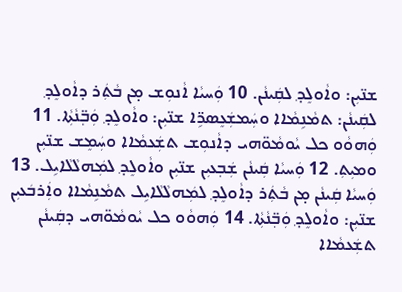ܫܢ̈ܝܼܢ: ܘܐܵܘܠܸܕ݂ ܠܩܲܝܢܵܢ. 10 ܘܲܚܝܵܐ ܐܵܢܘܼܫ ܡ̣ܢ ܒܵܬܲܪ ܕܐܵܘܠܸܕ݂ ܠܩܲܝܢܵܢ: ܬܡܵܢܹܡܵܐܐ ܘܚܲܡܫܲܥܸܣܪܹ̈ܐ ܫܢ̈ܝܼܢ: ܘܐܵܘܠܸܕ݂ ܘܲܒ݂̈ܢܵܬܼܵܐ. 11 ܘܲܗܘܵܘ ܟܠ ܝܵܘܡܵܘ̈ܗܝ ܕܐܵܢܘܼܫ ܬܫܲܥܡܵܐܐ ܘܚܲܡܸܫ ܫܢ̈ܝܼܢ ܘܡܝܼܬܼ. 12 ܘܲܚܝܵܐ ܩܲܝܢܵܢ ܫܲܒ݂ܥܝܼܢ ܫܢ̈ܝܼܢ ܘܐܵܘܠܸܕ݂ ܠܡܲܗܠܵܠܵܐܝܹܠ. 13 ܘܲܚܝܵܐ ܩܲܝܢܵܢ ܡ̣ܢ ܒܵܬܲܪ ܕܐܵܘܠܸܕ݂ ܠܡܲܗܠܵܠܵܐܝܹܠ ܬܡܵܢܹܡܵܐܐ ܘܐܲܪܒܿܥܝܼܢ ܫܢ̈ܝܼܢ: ܘܐܵܘܠܸܕ݂ ܘܲܒ݂̈ܢܵܬܼܵܐ. 14 ܘܲܗܘܵܘ ܟܠ ܝܵܘܡܵܘ̈ܗܝ ܕܩܲܝܢܵܢ ܬܫܲܥܡܵܐܐ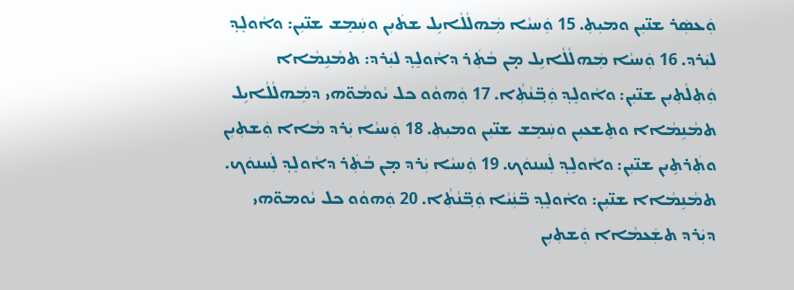ܘܲܥܣܲܪ ܫܢ̈ܝܼܢ ܘܡܝܼܬܼ. 15 ܘܲܚܝܵܐ ܡܲܗܠܵܠܵܐܝܹܠ ܫܬܿܝܼܢ ܘܚܲܡܸܫ ܫܢ̈ܝܼܢ: ܘܐܵܘܠܸܕ݂ ܠܝܲܪܕ. 16 ܘܲܚܝܵܐ ܡܲܗܠܵܠܵܐܝܹܠ ܡ̣ܢ ܒܵܬܲܪ ܕܐܵܘܠܸܕ݂ ܠܝܲܪܕ: ܬܡܵܢܹܡܵܐܐ ܘܲܬܼܠܵܬܼܝܼܢ ܫܢ̈ܝܼܢ: ܘܐܵܘܠܸܕ݂ ܘܲܒ݂̈ܢܵܬܼܵܐ. 17 ܘܲܗܘܵܘ ܟܠ ܝܵܘܡܵܘ̈ܗܝ ܕܡܲܗܠܵܠܵܐܝܹܠ ܬܡܵܢܹܡܵܐܐ ܘܬܸܫܥܝܼܢ ܘܚܲܡܸܫ ܫܢ̈ܝܼܢ ܘܡܝܼܬܼ. 18 ܘܲܚܝܵܐ ܝܲܪܕ ܡܵܐܐ ܘܲܫܬܼܝܼܢ ܘܬܲܪܬܹܝܢ ܫܢ̈ܝܼܢ: ܘܐܵܘܠܸܕ݂ ܠܲܚܢܘܿܟ. 19 ܘܲܚܝܵܐ ܝܲܪܕ ܡ̣ܢ ܒܵܬܲܪ ܕܐܵܘܠܸܕ݂ ܠܲܚܢܘܿܟ. ܬܡܵܢܹܡܵܐܐ ܫܢ̈ܝܼܢ: ܘܐܵܘܠܸܕ݂ ܒ̈ܢܲܝܵܐ ܘܲܒ݂̈ܢܵܬܼܵܐ. 20 ܘܲܗܘܵܘ ܟܠ ܝܵܘܡܘ̈ܗܝ ܕܝܲܪܕ ܬܫܲܥܡܵܐܐ ܘܲܫܬܼܝܼܢ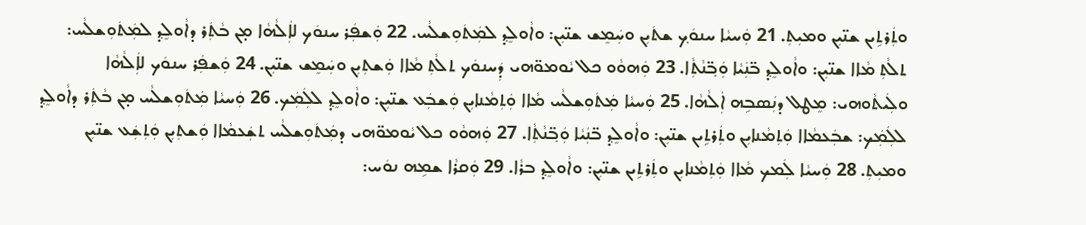ܘܬܲܪܬܹܝܢ ܫܢ̈ܝܼܢ ܘܡܝܼܬܼ. 21 ܘܲܚܝܵܐ ܚܢܘܿܟ݂ ܫܬܿܝܼܢ ܘܚܲܡܸܫ ܫܢ̈ܝܼܢ: ܘܐܵܘܠܸܕ݂ ܠܡܲܬܿܘܼܫܠܵܚ. 22 ܘܲܫܦܲܪ ܚܢܘܿܟ ܠܐܲܠܵܗܵܐ ܡ̣ܢ ܒܵܬܲܪ ܕܐܵܘܠܸܕ݂ ܠܡܲܬܿܘܼܫܠܵܚ: ܬܠܵܬܼ ܡܵܐܐ ܫܢ̈ܝܼܢ: ܘܐܵܘܠܸܕ݂ ܒ̈ܢܲܝܵܐ ܘܲܒ݂̈ܢܵܬܼܵܐ. 23 ܘܲܗܘܵܘ ܟܠ ܝܵܘܡܘ̈ܗܝ ܕܲܚܢܘܿܟ ܬܠܵܬܼ ܡܵܐܐ ܘܲܫܬܼܝܼܢ ܘܚܲܡܸܫ ܫܢ̈ܝܼܢ. 24 ܘܲܫܦܲܪ ܚܢܘܿܟ ܠܐܲܠܵܗܵܐ ܘܠܲܝܬܵܘܗܝ: ܡܸܛܠ ܕܢܲܣܒܹܗ ܐܲܠܵܗܵܐ. 25 ܘܲܚܝܵܐ ܡܲܬܿܘܼܫܠܵܚ ܡܵܐܐ ܘܲܬܼܡܵܢܐܝܼܢ ܘܲܫܒܲܥ ܫܢ̈ܝܼܢ: ܘܐܵܘܠܸܕ݂ ܠܠܲܡܲܟ. 26 ܘܲܚܝܵܐ ܡܲܬܿܘܼܫܠܵܚ ܡ̣ܢ ܒܵܬܲܪ ܕܐܵܘܠܸܕ݂ ܠܠܲܡܲܟ: ܫܒܲܥܡܵܐܐ ܘܲܬܼܡܵܢܐܝܼܢ ܘܬܲܪܬܹܝܢ ܫܢ̈ܝܼܢ: ܘܐܵܘܠܸܕ݂ ܒ̈ܢܲܝܵܐ ܘܲܒ݂̈ܢܵܬܼܵܐ. 27 ܘܲܗܘܵܘ ܟܠ ܝܵܘܡܘ̈ܗܝ ܕܡܲܬܿܘܼܫܠܵܚ ܬܫܲܥܡܵܐܐ ܘܲܫܬܼܝܼܢ ܘܲܬܼܫܲܥ ܫܢ̈ܝܼܢ ܘܡܝܼܬܼ. 28 ܘܲܚܝܵܐ ܠܲܡܟ ܡܵܐܐ ܘܲܬܼܡܵܢܐܝܼܢ ܘܬܲܪܬܹܝܢ ܫܢ̈ܝܼܢ: ܘܐܵܘܠܸܕ݂ ܒܪܵܐ. 29 ܘܲܩܪܵܐ ܫܡܹܗ ܢܘܿܚ: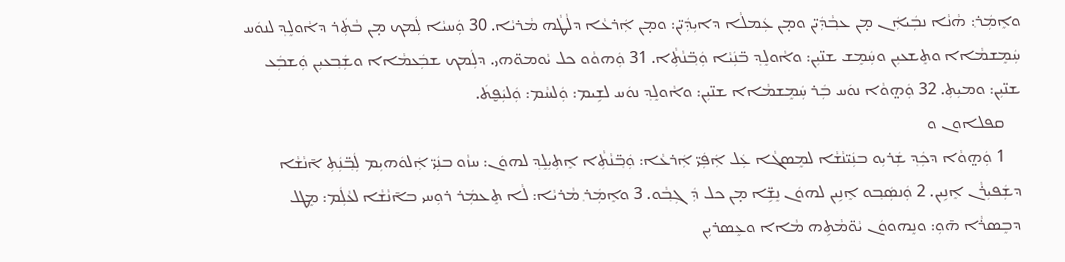ܘܐܸܡܲܪ݂: ܗܵܢܵܐ ܢܒܲܝܐܲܢ ܡ̣ܢ ܥܒ݂ܵܕܲܝ̈ܢ ܘܡ̣ܢ ܥܲܡܠܵܐ ܕܐܝܼܕܲܝ̈ܢ: ܘܡ̣ܢ ܐܲܪܥܵܐ ܕܠܵܛܵܗ ܡܵܪܝܵܐ. 30 ܘܲܚܝܵܐ ܠܲܡܟ ܡ̣ܢ ܒܵܬܲܪ ܕܐܵܘܠܸܕ݂ ܠܢܘܿܚ ܚܲܡܸܫܡܵܐܐ ܘܬܸܫܥܝܼܢ ܘܚܲܡܸܫ ܫܢ̈ܝܼܢ: ܘܐܵܘܠܸܕ݂ ܒ̈ܢܲܝܵܐ ܘܲܒ݂̈ܢܵܬܼܵܐ. 31 ܘܲܗܘܵܘ ܟܠ ܝܵܘܡܘ̈ܗܝ. ܕܠܲܡܟ ܫܒܲܥܡܵܐܐ ܘܫܲܒ݂ܥܝܼܢ ܘܲܫܒܲܥ ܫܢ̈ܝܼܢ: ܘܡܝܼܬܼ. 32 ܘܲܗ̤ܘܵܐ ܢܘܿܚ ܒܲܪ ܚܲܡܸܫܡܵܐܐ ܫܢ̈ܝܼܢ: ܘܐܵܘܠܸܕ݂ ܢܘܿܚ ܠܫܹܝܡ: ܘܲܠܚܵܡ: ܘܲܠܝܲܦ̮ܬܿ.
    ܩܦܠܐܘܢ ܘ
    1 ܘܲܗ̤ܘܵܐ ܕܟܲܕ݂ ܫܲܪܝܼܘ ܒܢܲܝ̈ܢܵܫܵܐ ܠܡܸܣܓܵܐ ܥܲܠ ܐܲܦܲܝ̈ ܐܲܪܥܵܐ: ܘܲܒ݂̈ܢܵܬܼܵܐ ܐܸܬܼܝܼܠܸܕ݂ ܠܗܘܿܢ: ܚܙܵܘ ܒܢܲܝ̈ ܐܲܠܘܿܗܝܼܡ ܠܲܒ݂̈ܢܲܬܼ ܐ̄ܢܵܫܵܐ ܕܫܲܦܝܼܪܵܢ ܐܸܢܹܝܢ. 2 ܘܲܢܣܲܒ݂ܘ ܐܸܢܹܝܢ ܠܗܘܿܢ ܢܸܫܹ̈ܐ ܡ̣ܢ ܟܠ ܕܲܓܼܒ݂ܵܘ. 3 ܘܐܸܡܲܪ݂ ܡܵܪܝܵܐ: ܠܵܐ ܬܸܥܡܲܪ ܪܘܼܚܝ ܒܐ̄ܢܵܫܵܐ ܠܥܵܠܲܡ: ܡܸܛܠ ܕܒܸܣܪܵܐ ܗ̄ܘܼ: ܘܢܸܗܘܘܿܢ ܝܵܘ̈ܡܵܬܹܗ ܡܵܐܐ ܘܥܸܣܪܝܼܢ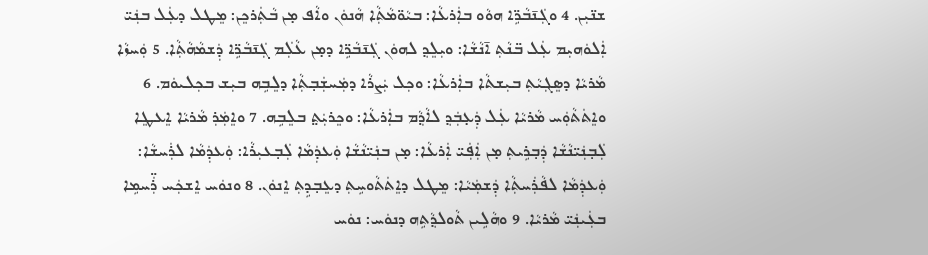ܫܢ̈ܝܼܢ. 4 ܘܓܲܢ̄ܒܵܪܹ̈ܐ ܗܘܵܘ ܒܐܲܪܥܵܐ: ܒܝܵܘ̈ܡܵܬܼܵܐ ܗܵܢܘܿܢ ܘܐܵܦ ܡ̣ܢ ܒܵܬܲܪܟܸܢ: ܡܸܛܠ ܕܥܲܠ ܒܢܲܝ̈ ܐܲܠܘܿܗܝܼܡ ܥܲܠ ܒ̈ܢܵܬܼ ܐ̄ܢܵܫܵܐ: ܘܝܼܠܸܕ݂ ܠܗܘܿܢ ܓܲܢ̄ܒܵܪܹ̈ܐ ܕܡ̣ܢ ܥܵܠܲܡ ܓܲܢ̄ܒܵܪܹ̈ܐ ܕܲܫܡܵܗܵܬܼܵܐ. 5 ܘܲܚܙܵܐ ܡܵܪܝܵܐ ܕܣܸܓܼܝܵܬܼ ܒܝܼܫܬܵܐ ܒܐܲܪܥܵܐ: ܘܟ݂ܠ ܝܲܨܪܵܐ ܕܡܲܚܫܲܒ݂ܬܼܵܐ ܕܠܸܒܹܗ ܒܝܼܫ ܒܟ݂ܠܝܘܿܡ. 6 ܘܐܸܬܿܬܵܘܲܚ ܡܵܪܝܵܐ ܥܲܠ ܕܲܥ̣ܒܲܕ݂ ܠܐܵܕ݂ܵܡ ܒܐܲܪܥܵܐ: ܘܟܸܪܝܲܬ̤ ܒܠܸܒܹܗ. 7 ܘܐܸܡܲܪ݂ ܡܵܪܝܵܐ ܐܸܥܛܸܐ ܠܲܒ݂ܢܲܝ̈ܢܵܫܵܐ ܕܲܒ݂ܪܹܝܬܼ ܡ̣ܢ ܐܲܦܲܝ̈ ܐܲܪܥܵܐ: ܡ̣ܢ ܒܢܲܝ̈ܢܵܫܵܐ ܘܲܥܕܲܡܵܐ ܠܲܒ݂ܥܝܼܪܵܐ: ܘܲܥܕܲܡܵܐ ܠܪܲܚܫܵܐ: ܘܲܥܕܲܡܵܐ ܠܦܵܪܲܚܬܼܵܐ ܕܲܫܡܲܝܵܐ: ܡܸܛܠ ܕܐܸܬܿܬܵܘܚܹܬܼ ܕܥܸܒ݂ܕܹܬܼ ܐܸܢܘܿܢ. 8 ܘܢܘܿܚ ܐܸܫܟܲܚ ܪܲ̈ܚܡܹܐ ܒܥܲܝܢܲܝ̈ ܡܵܪܝܵܐ. 9 ܘܗܵܠܹܝܢ ܬܵܘܠܕ݂ܵܬܹܗ ܕܢܘܿܚ: ܢܘܿܚ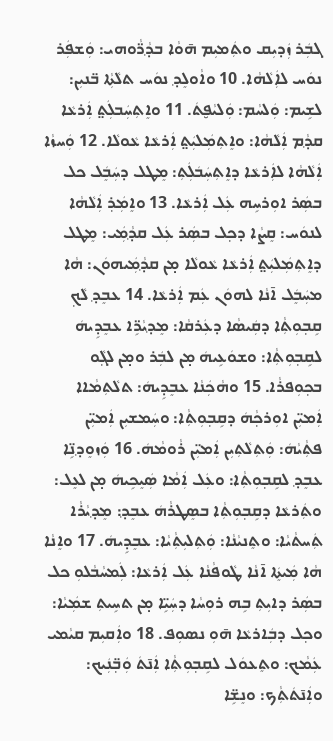ܓܒܲܪ ܙܲܕܝܼܩ ܘܬܲܡܝܼܡ ܗ̄ܘܵܐ ܒܕ݂ܵܪܵ̈ܘܗܝ: ܘܲܫܦܲܪ ܢܘܿܚ ܠܐܲܠܵܗܵܐ. 10 ܘܐܵܘܠܸܕ݂ ܢܘܿܚ ܬܠܵܬܼܵܐ ܒ̈ܢܝܼܢ: ܠܫܹܝܡ: ܘܲܠܚܵܡ: ܘܲܠܝܵܦ̮ܬܿ. 11 ܘܐܸܬܼܚܲܒܠܲܬ̤ ܐܲܪܥܵܐ ܩܕ݂ܵܡ ܐܲܠܵܗܵܐ: ܘܐܸܬܼܡܲܠܝܲܬ̤ ܐܲܪܥܵܐ ܥܵܘܠܵܐ. 12 ܘܲܚܙܵܐ ܐܲܠܵܗܵܐ ܠܐܲܪܥܵܐ ܕܐܸܬܼܚܲܒܿܠܲܬܼ: ܡܸܛܠ ܕܚܲܒܸܿܠ ܟܠ ܒܣܲܪ ܐܘܼܪܚܹܗ ܥܲܠ ܐܲܪܥܵܐ. 13 ܘܐܸܡܲܪ݂ ܐܲܠܵܗܵܐ ܠܢܘܿܚ: ܩܸܨܵܐ ܕܟ݂ܠ ܒܣܲܪ ܥܲܠ ܩܕ݂ܵܡܲܝ: ܡܸܛܠ ܕܐܸܬܼܡܲܠܝܲܬ̤ ܐܲܪܥܵܐ ܥܵܘܠܵܐ ܡ̣ܢ ܩܕ݂ܵܡܲܝܗܘܿܢ: ܗܵܐ ܡܚܲܒܸܿܠ ܐ̄ܢܵܐ ܠܗܘܿܢ ܥܲܡ ܐܲܪܥܵܐ. 14 ܥܒܸܕ݂ ܠܵܟ݂ ܩܹܒ݂ܘܼܬܼܵܐ ܕܩܲܝܣܵܐ ܕܥܲܪܩܵܐ: ܡܸܕ݂ܝܵܪܹ̈ܐ ܥܒܸܕܹܝܗܿ ܠܩܹܒ݂ܘܼܬܼܵܐ: ܘܫܘܿܥܹܝܗܿ ܡ̣ܢ ܠܒܲܪ ܘܡ̣ܢ ܠܓ݂ܵܘ ܒܟ݂ܘܼܦܪܵܐ. 15 ܘܗܵܟܲܢܵܐ ܥܒܸܕܹܝܗܿ: ܬܠܵܬܼܡܵܐܐ ܐܲܡܝܼ̈ܢ ܐܘܼܪܟ݂ܵܗܿ ܕܩܹܒ݂ܘܼܬܼܵܐ: ܘܚܲܡܫܝܼܢ ܐܲܡܝܼ̈ܢ ܦܬܼܵܝܵܗܿ: ܘܲܬܼܠܵܬܼܝܼܢ ܐܲܡܝܼ̈ܢ ܪܵܘܡܵܗܿ. 16 ܘܲܙܘܸܕ݂ܢܹ̈ܐ ܥܒܸܕ݂ ܠܩܹܒ݂ܘܼܬܼܵܐ: ܘܥܲܠ ܐܲܡܵܐ ܣܲܝܸܟܹܝܗܿ ܡ̣ܢ ܠܥܸܠ: ܘܬܲܪܥܵܐ ܕܩܹܒ݂ܘܼܬܼܵܐ ܒܣܸܛܪܵܗܿ ܥܒܸܕ݂: ܡܸܕ݂ܝܵܪܵܐ ܬܲܚܬܵܝܵܐ: ܘܬܸܢܝܵܢܵܐ: ܘܲܬܼܠܝܼܬܼܵܝܵܐ: ܥܒܸܕܹܝܗܿ. 17 ܘܐܸܢܵܐ ܗܵܐ ܡܲܝܬܸܿܐ ܐ̄ܢܵܐ ܛܵܘܦܵܢܵܐ ܥܲܠ ܐܲܪܥܵܐ: ܠܲܡܚܵܒܵܠܘܼ ܟܠ ܒܣܲܪ ܕܐܝܼܬܼ ܒܹܗ ܪܘܼܚܵܐ ܕܚܲܝܹ̈ܐ ܡ̣ܢ ܬܚܹܝܬܼ ܫܡܲܝܵܐ: ܘܟ݂ܠ ܕܒܲܐܪܥܵܐ ܗ̄ܘܼ ܢܣܘܼܦ. 18 ܘܐܲܩܝܼܡ ܩܝܵܡܝ ܥܲܡܵܟ: ܘܬܸܥܘܿܠ ܠܩܹܒ݂ܘܼܬܼܵܐ ܐܲܢ̄ܬܿ ܘܲܒ݂̈ܢܲܝܟ: ܘܐܲܢ̄ܬܿܬܼܵܟ: ܘܢܸܫܹ̈ܐ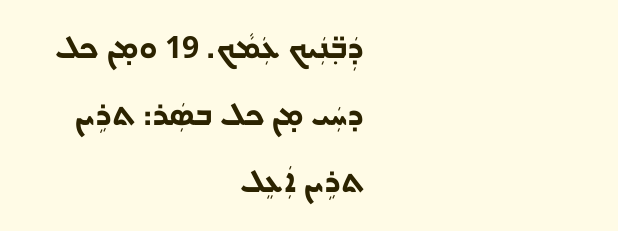ܕܲܒ݂̈ܢܲܝܟ ܥܲܡܵܟ. 19 ܘܡ̣ܢ ܟܠ ܕܚܲܝ ܡ̣ܢ ܟܠ ܒܣܲܪ: ܬܪܹܝܢ ܬܪܹܝܢ ܐܲܥܸܠ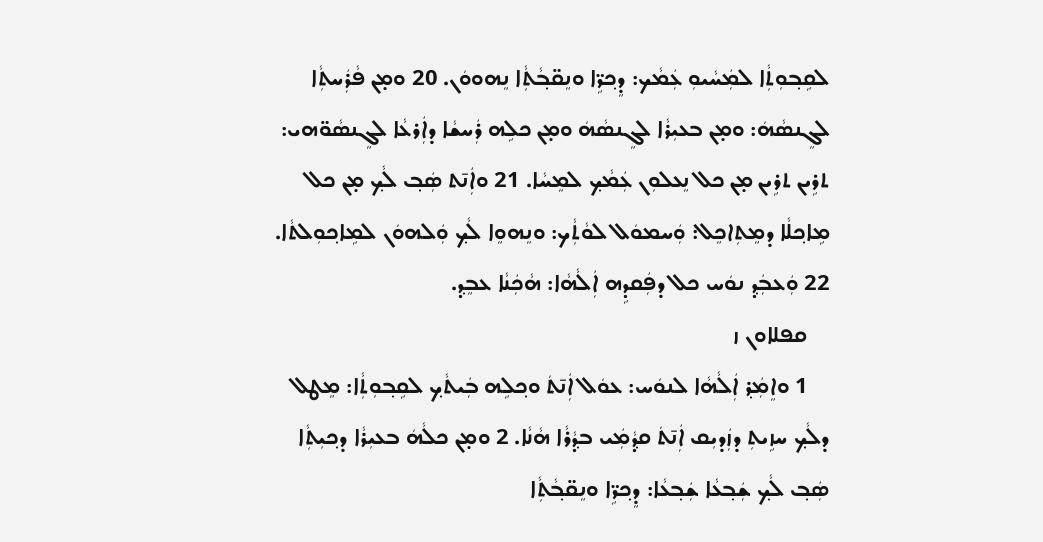ܠܩܹܒ݂ܘܼܬܼܵܐ ܠܡܲܚܵܝܘܼ ܥܲܡܵܟ: ܕܸܟ݂ܪܹ̈ܐ ܘܢܸܩ̈ܒ݂ܵܬܼܵܐ ܢܸܗܘܘܿܢ. 20 ܘܡ̣ܢ ܦܵܪܲܚܬܼܵܐ ܠܓܸܢܣܵܗܿ: ܘܡ̣ܢ ܒܥܝܼܪܵܐ ܠܓܸܢܣܵܗܿ ܘܡ̣ܢ ܟܠܹܗ ܪܲܚܫܵܐ ܕܐܲܪܥܵܐ ܠܓܸܢܣܵܘ̈ܗܝ: ܬܪܹܝܢ ܬܪܹܝܢ ܡ̣ܢ ܟܠ ܢܸܥܠܘܼܢ ܥܲܡܵܟ݂ ܠܡܸܚܵܐ. 21 ܘܐܲܢ̄ܬ ܣܲܒ݂ ܠܵܟ݂ ܡ̣ܢ ܟܠ ܡܹܐܟ݂ܠܵܐ ܕܡܸܬܼܐܟܸܠ: ܘܲܚܡܘܿܠ ܠܘܵܬܼܵܟ: ܘܢܸܗܘܸܐ ܠܵܟ݂ ܘܲܠܗܘܿܢ ܠܡܹܐܟ݂ܘܼܠܬܵܐ. 22 ܘܲܥܒܲܕ݂ ܢܘܿܚ ܟܠ ܕܦܲܩܕܹܗ ܐܲܠܵܗܵܐ: ܗܵܟܲܢܵܐ ܥܒܸܕ݂.
    ܩܦܠܐܘܢ ܙ
    1 ܘܐܸܡܲܪ݂ ܐܲܠܵܗܵܐ ܠܢܘܿܚ: ܥܘܿܠ ܐܲܢ̄ܬܿ ܘܟ݂ܠܹܗ ܒܲܝܬܵܟ݂ ܠܩܹܒ݂ܘܼܬܼܵܐ: ܡܸܛܠ ܕܠܵܟ݂ ܚܙܹܝܬܼ ܕܙܲܕܝܼܩ ܐܲܢ̄ܬܿ ܩܕ݂ܵܡܲܝ ܒܕ݂ܵܪܵܐ ܗܵܢܵܐ. 2 ܘܡ̣ܢ ܟܠܵܗܿ ܒܥܝܼܪܵܐ ܕܟ݂ܝܼܬܼܵܐ ܣܲܒ݂ ܠܵܟ݂ ܫܲܒ݂ܥܵܐ ܫܲܒ݂ܥܵܐ: ܕܸܟ݂ܪܹ̈ܐ ܘܢܸܩ̈ܒ݂ܵܬܼܵܐ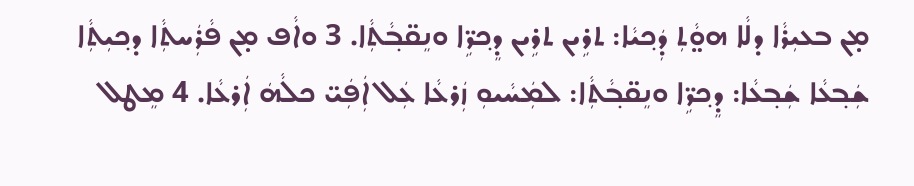ܡ̣ܢ ܒܥܝܼܪܵܐ ܕܠܵܐ ܗܘ̤ܵܬܼ ܕܲܟ݂ܝܵܐ: ܬܪܹܝܢ ܬܪܹܝܢ ܕܸܟ݂ܪܹ̈ܐ ܘܢܸܩ̈ܒ݂ܵܬܼܵܐ. 3 ܘܐܵܦ ܡ̣ܢ ܦܵܪܲܚܬܼܵܐ ܕܟ݂ܝܼܬܼܵܐ ܫܲܒ݂ܥܵܐ ܫܲܒ݂ܥܵܐ: ܕܸܟ݂ܪܹ̈ܐ ܘܢܸܩ̈ܒ݂ܵܬܼܵܐ: ܠܡܲܚܵܝܘܼ ܙܲܪܥܵܐ ܥܲܠ ܐܲܦܲܝ̈ ܟܠܵܗܿ ܐܲܪܥܵܐ. 4 ܡܸܛܠ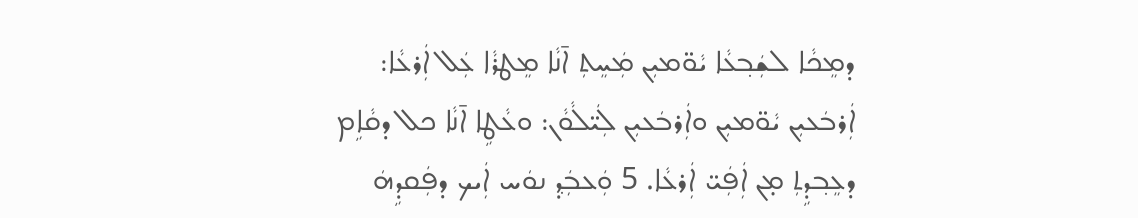ܕܡܸܟܵܐ ܠܫܲܒ݂ܥܵܐ ܝܵܘ̈ܡܝܼܢ ܡܲܚܸܬܼ ܐ̄ܢܵܐ ܡܸܛܪܵܐ ܥܲܠ ܐܲܪܥܵܐ: ܐܲܪܒܿܥܝܼܢ ܝܵܘ̈ܡܝܼܢ ܘܐܲܪܒܿܥܝܼܢ ܠܲܝ̈ܠܵܘܵܢ: ܘܥܵܛܹܐ ܐ̄ܢܵܐ ܟܠ ܕܩܵܐܹܡ ܕܥܸܒ݂ܕܹܬܼ ܡ̣ܢ ܐܲܦܲܝ̈ ܐܲܪܥܵܐ. 5 ܘܲܥܒܲܕ݂ ܢܘܿܚ ܐܲܝܟ ܕܦܲܩܕܹܗܿ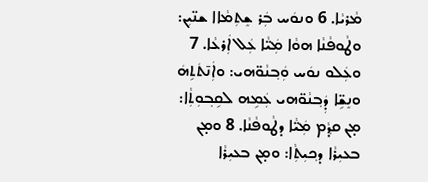ܡܵܪܝܵܐ. 6 ܘܢܘܿܚ ܒܲܪ ܫܸܬܼܡܵܐܐ ܫܢ̈ܝܼܢ: ܘܛܵܘܦܵܢܵܐ ܗܘܵܐ ܡܲܝ̈ܵܐ ܥܲܠ ܐܲܪܥܵܐ. 7 ܘܥܲܠܘ ܢܘܿܚ ܘܲܒ݂ܢܵܘ̈ܗܝ: ܘܐܲܢ̄ܬܿܬܹܗܿ ܘܢܸܫܹ̈ܐ ܕܲܒ݂ܢܵܘ̈ܗܝ ܥܲܡܹܗ ܠܩܹܒ݂ܘܼܬܼܵܐ: ܡ̣ܢ ܩܕ݂ܵܡ ܡܲܝ̈ܵܐ ܕܛܵܘܦܵܢܵܐ. 8 ܘܡ̣ܢ ܒܥܝܼܪܵܐ ܕܟ݂ܝܼܬܼܵܐ: ܘܡ̣ܢ ܒܥܝܼܪܵܐ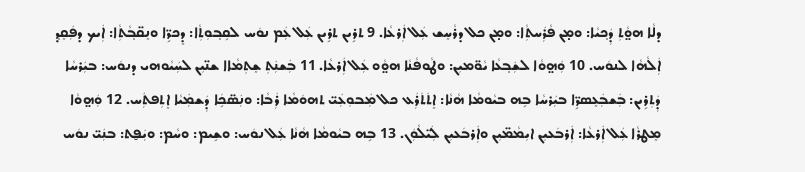ܕܠܵܐ ܗܘ̤ܵܬܼ ܕܲܟ݂ܝܵܐ: ܘܡ̣ܢ ܦܵܪܲܚܬܼܵܐ: ܘܡ̣ܢ ܟܠ ܕܪܵܚܸܫ ܥܲܠ ܐܲܪܥܵܐ. 9 ܬܪܹܝܢ ܬܪܹܝܢ ܥܲܠ ܥܲܡ ܢܘܿܚ ܠܩܹܒ݂ܘܼܬܼܵܐ: ܕܸܟܪܹ̈ܐ ܘܢܸܩ̈ܒ݂ܵܬܼܵܐ: ܐܲܝܟ ܕܦܲܩܸܕ݂ ܐܲܠܵܗܵܐ ܠܢܘܿܚ. 10 ܘܲܗ̤ܘܵܐ ܠܫܲܒ݂ܥܵܐ ܝܵܘ̈ܡܝܼܢ: ܘܛܵܘܦܵܢܵܐ ܗܘ̤ܵܘ ܥܲܠ ܐܲܪܥܵܐ. 11 ܒܲܫܢܲܬܼ ܫܸܬܼܡܵܐܐ ܫܢ̈ܝܼܢ ܠܚܲܝܵܘܗܝ ܕܢܘܿܚ: ܒܝܲܪܚܵܐ ܕܲܬܼܪܹܝܢ: ܒܲܫܒܲܥܸܣܪܹ̈ܐ ܒܝܲܪܚܵܐ ܒܹܗ ܒܝܵܘܡܵܐ ܗܵܢܵܐ: ܐܸܬܿܬܿܪܲܥ ܟܠ ܡܲܒܘܼܥܲܝ̈ ܬܗܘܿܡܵܐ ܪܲܒܵܐ: ܘܢܲܣ̈ܟܹܿܐ ܕܲܫܡܲܝܵܐ ܐܸܬܼܦܬܲܚ. 12 ܘܲܗ̤ܘܵܐ ܡܸܛܪܵܐ ܥܲܠ ܐܲܪܥܵܐ: ܐܲܪܒܿܥܝܼܢ ܐܝܼܡܵܡ̈ܝܼܢ ܘܐܲܪܒܿܥܝܼܢ ܠܲܝ̈ܠܵܘܲܢ. 13 ܒܹܗ ܒܝܵܘܡܵܐ ܗܵܢܵܐ ܥܲܠ ܢܘܿܚ: ܘܫܹܝܡ: ܘܚܵܡ: ܘܝܲܦ̮ܬ: ܒܢܲܝ̈ ܢܘܿܚ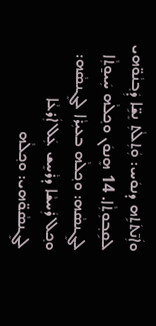ܘܐܲܢ̄ܬܿܬܹܗ ܕܢܘܿܚ: ܘܲܬܼܠܵܬܼ ܢܸܫܹ̈ܐ ܕܲܒ݂ܢܵܘ̈ܗܝ ܠܩܹܒ݂ܘܼܬܼܵܐ. 14 ܗܸܢܘܿܢ ܘܟ݂ܠܵܗ ܚܲܝܘ̱ܬܼܵܐ ܠܓܸܢܣܵܗ: ܘܟ݂ܠܵܗ ܒܥܝܼܪܵܐ ܠܓܸܢܣܵܗ: ܘܟ݂ܠ ܪܲܚܫܵܐ ܕܪܵܚܸܫ ܥܲܠ ܐܲܪܥܵܐ ܠܓܸܢܣܵܘ̈ܗܝ: ܘܟ݂ܠܵܗ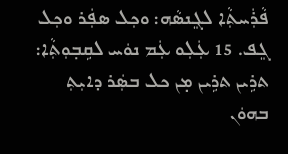ܦܵܪܲܚܬܼܵܐ ܠܓܸܢܣܵܗ: ܘܟ݂ܠ ܣܦܲܪ ܘܟ݂ܠ ܓܸܦ. 15 ܥܲܠܼܘ ܥܲܡ ܢܘܿܚ ܠܩܹܒ݂ܘܼܬܼܵܐ: ܬܪܹܝܢ ܬܪܹܝܢ ܡ̣ܢ ܟܠ ܒܣܲܪ ܕܐܝܼܬܼ ܒܗܘܿܢ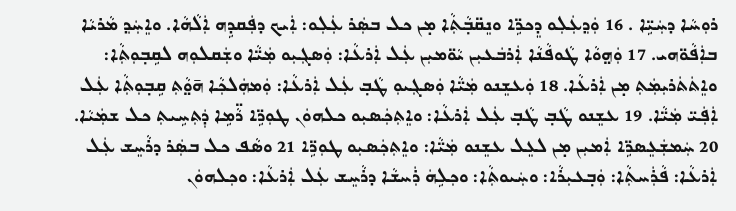ܪܘܼܚܵܐ ܕܚܲܝܹ̈ܐ . 16 ܘܲܕ݂ܥܲܠܼܘ ܕܸܟܪܹ̈ܐ ܘܢܸܩ̈ܒ݂ܵܬܼܵܐ ܡ̣ܢ ܟܠ ܒܣܲܪ ܥܲܠܼܘ: ܐܲܝܟ ܕܦܲܩܕܹܗ ܐܲܠܵܗܵܐ. ܘܐܸܚܲܕ݂ ܡܵܪܝܵܐ ܒܐܲܦܵܘ̈ܗܝ. 17 ܘܲܗ̤ܘܵܐ ܛܵܘܦܵܢܵܐ ܐܲܪܒܿܥܝܼܢ ܝܵܘ̈ܡܝܼܢ ܥܲܠ ܐܲܪܥܵܐ: ܘܲܣܓܼܝܼܘ ܡܲܝ̈ܵܐ ܘܫܲܩܠܘܼܗ ܠܩܹܒ݂ܘܼܬܼܵܐ: ܘܐܸܬܿܬܿܪܝܼܡܲܬܼ ܡ̣ܢ ܐܲܪܥܵܐ. 18 ܘܲܥܫܸܢܘ ܡܲܝ̈ܵܐ ܘܲܣܓܼܝܘܼ ܛܵܒ݂ ܥܲܠ ܐܲܪܥܵܐ: ܘܲܡܗܲܠܟ݂ܵܐ ܗ̄ܘ̤ܵܬܼ ܩܹܒ݂ܘܼܬܼܵܐ ܥܲܠ ܐܲܦܲܝ̈ ܡܲܝ̈ܵܐ. 19 ܥܫܸܢܘ ܛܵܒ݂ ܛܵܒ݂ ܥܲܠ ܐܲܪܥܵܐ: ܘܐܸܬܼܟܲܣܝܼܘ ܟܠܗܘܿܢ ܛܘܼܪܹ̈ܐ ܪܵ̈ܡܹܐ ܕܲܬܼܚܹܝܬܼ ܟܠ ܫܡܲܝܵܐ. 20 ܚܲܡܫܲܥܸܣܪܹ̈ܐ ܐܲܡܝܼܢ ܡ̣ܢ ܠܥܸܠ ܥܫܸܢܘ ܡܲܝ̈ܵܐ: ܘܐܸܬܼܟܲܣܝܼܘ ܛܘܼܪܹ̈ܐ 21 ܘܣܵܦ ܟܠ ܒܣܲܪ ܕܪܵܚܸܫ ܥܲܠ ܐܲܪܥܵܐ: ܦܵܪܲܚܬܼܵܐ: ܘܲܒ݂ܥܝܼܪܵܐ: ܘܚܲܝܘܬܼܵܐ: ܘܟ݂ܠܹܗܿ ܪܲܚܫܵܐ ܕܪܵܚܸܫ ܥܲܠ ܐܲܪܥܵܐ: ܘܟ݂ܠܗܘܿܢ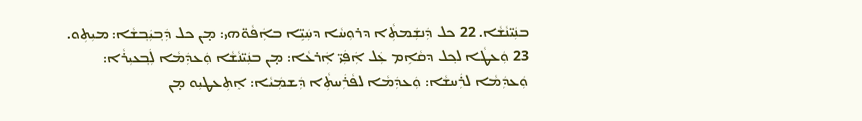ܒܢܲܝ̈ܢܵܫܵܐ. 22 ܟܠ ܕܲܢܫܲܡܬܼܵܐ ܕܪܘܼܚܵܐ ܕܚܲܝܹ̈ܐ ܒܐܲܦܵܘ̈ܗܝ: ܡ̣ܢ ܟܠ ܕܲܒ݂ܝܲܒ݂ܫܵܐ: ܡܝܼܬܼܘ. 23 ܘܲܥܛܵܐ ܠܟ݂ܠ ܕܩܵܐܹܡ ܥܲܠ ܐܲܦܲܝ̈ ܐܲܪܥܵܐ: ܡ̣ܢ ܒܢܲܝ̈ܢܵܫܵܐ ܘܲܥܕܲܡܵܐ ܠܲܒ݂ܥܝܼܪܵܐ: ܘܲܥܕܲܡܵܐ ܠܪܲܚܫܵܐ: ܘܲܥܕܲܡܵܐ ܠܦܵܪܲܚܬܼܵܐ ܕܲܫܡܲܝܵܐ: ܐܸܬܼܥܛܝܼܘ ܡ̣ܢ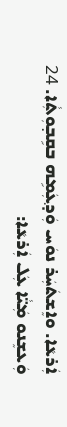ܐܲܪܥܵܐ. ܘܐܸܫܬܿܚܲܪ ܢܘܿܚ ܘܲܕ݂ܥܲܡܹܗ ܒܩܹܒ݂ܘܼܬܼܵܐ. 24 ܘܲܥܫܸܢܘ ܡܲܝ̈ܵܐ ܥܲܠ ܐܲܪܥܵܐ: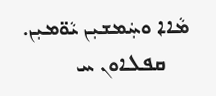ܡܵܐܐ ܘܚܲܡܫܝܼܢ ܝܵܘ̈ܡܝܼܢ.
    ܩܦܠܐܘܢ ܚ